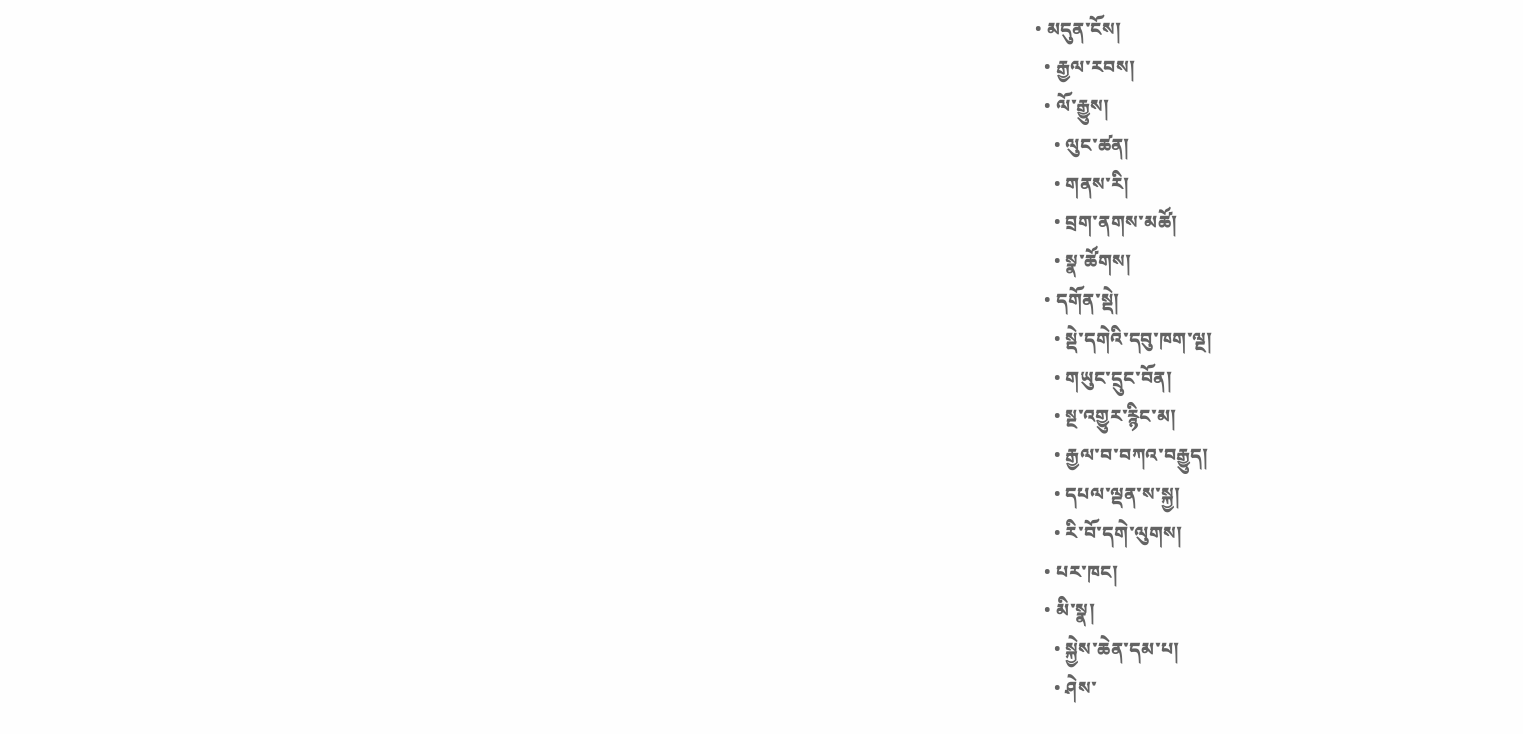• མདུན་ངོས།
  • རྒྱལ་རབས།
  • ལོ་རྒྱུས།
    • ལུང་ཚན།
    • གནས་རི།
    • བྲག་ནགས་མཚོ།
    • སྣ་ཚོགས།
  • དགོན་སྡེ།
    • སྡེ་དགེའི་དབུ་ཁག་ལྔ།
    • གཡུང་དྲུང་བོན།
    • སྔ་འགྱུར་རྙིང་མ།
    • རྒྱལ་བ་བཀའ་བརྒྱུད།
    • དཔལ་ལྡན་ས་སྐྱ།
    • རི་བོ་དགེ་ལུགས།
  • པར་ཁང།
  • མི་སྣ།
    • སྐྱེས་ཆེན་དམ་པ།
    • ཤེས་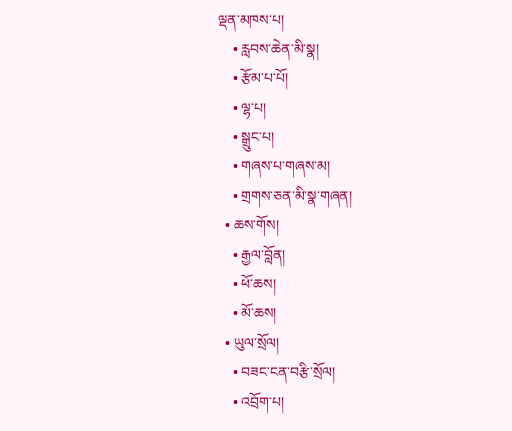ལྡན་མཁས་པ།
    • རླབས་ཆེན་མི་སྣ།
    • རྩོམ་པ་པོ།
    • ལྷ་པ།
    • སྒྲུང་པ།
    • གཞས་པ་གཞས་མ།
    • གྲགས་ཅན་མི་སྣ་གཞན།
  • ཆས་གོས།
    • རྒྱལ་བློན།
    • ཕོ་ཆས།
    • མོ་ཆས།
  • ཡུལ་སྲོལ།
    • བཟང་ངན་བརྩི་སྲོལ།
    • འབྲོག་པ།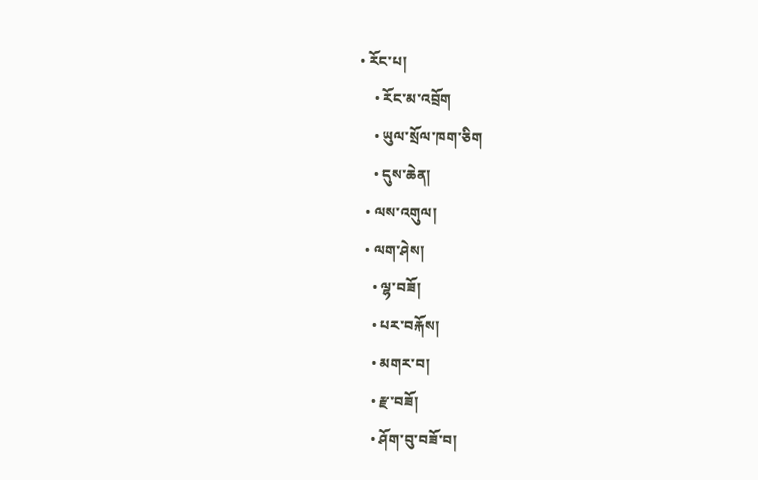• རོང་པ།
    • རོང་མ་འབྲོག
    • ཡུལ་སྲོལ་ཁག་ཅིག
    • དུས་ཆེན།
  • ལས་འགུལ།
  • ལག་ཤེས།
    • ལྷ་བཟོ།
    • པར་བརྐོས།
    • མགར་བ།
    • རྫ་བཟོ།
    • ཤོག་བུ་བཟོ་བ།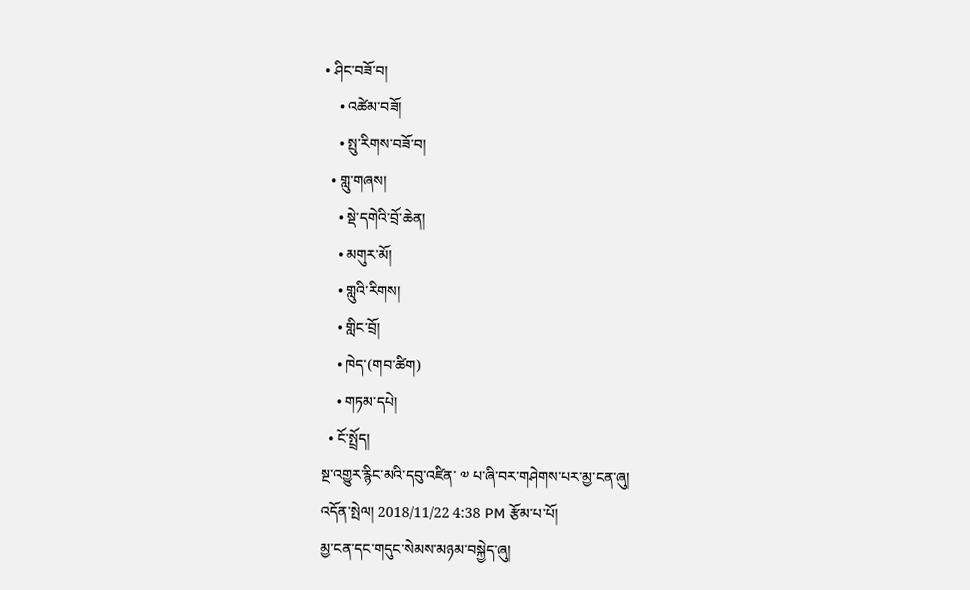• ཤིང་བཟོ་བ།
    • འཚེམ་བཟོ།
    • སྤུ་རིགས་བཟོ་བ།
  • གླུ་གཞས།
    • སྡེ་དགེའི་བྲོ་ཆེན།
    • མགུར་མོ།
    • གླུའི་རིགས།
    • གླིང་བྲོ།
    • ཁེད་(གབ་ཚིག)
    • གཏམ་དཔེ།
  • ངོ་སྤྲོད།
སྔ་འགྱུར་རྙིང་མའི་དབུ་འཛིན་ ༧ པ་ཞི་བར་གཤེགས་པར་མྱ་ངན་ཞུ།
འདོན་སྤེལ། 2018/11/22 4:38 PM རྩོམ་པ་པོ།
མྱ་ངན་དང་གདུང་སེམས་མཉམ་བསྐྱེད་ཞུ།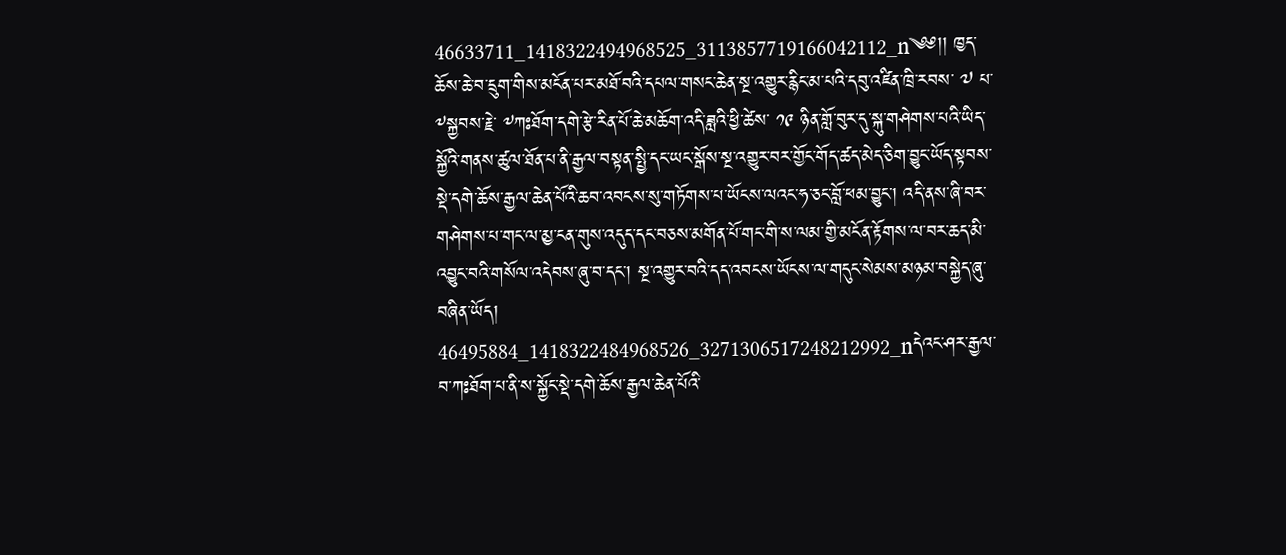46633711_1418322494968525_3113857719166042112_n༄༅།། ཁྱད་ཆོས་ཆེ་བ་དྲུག་གིས་མངོན་པར་མཐོ་བའི་དཔལ་གསང་ཆེན་སྔ་འགྱུར་རྙིང་མ་པའི་དབུ་འཛིན་ཁྲི་རབས་ ༧ པ་ ༸སྐྱབས་རྗེ་ ༸ཀཿཐོག་དགེ་རྩེ་རིན་པོ་ཆེ་མཆོག་འདི་ཟླའི་ཕྱི་ཚེས་ ༡༩ ཉིན་གློ་བུར་དུ་སྐུ་གཤེགས་པའི་ཡིད་སྐྱོའི་གནས་ཚུལ་ཐོན་པ་ནི་རྒྱལ་བསྟན་སྤྱི་དང་ཡང་སྒོས་སྔ་འགྱུར་བར་གྱོང་གོད་ཚད་མེད་ཅིག་བྱུང་ཡོད་སྟབས་སྡེ་དགེ་ཆོས་རྒྱལ་ཆེན་པོའི་ཆབ་འབངས་སུ་གཏོགས་པ་ཡོངས་ལའང་ཧ་ཅང་བློ་ཕམ་བྱུང་། འདི་ནས་ཞི་བར་གཤེགས་པ་གང་ལ་མྱ་ངན་གུས་འདུད་དང་བཅས་མགོན་པོ་གང་གི་ས་ལམ་གྱི་མངོན་རྟོགས་ལ་བར་ཆད་མི་འབྱུང་བའི་གསོལ་འདེབས་ཞུ་བ་དང་། སྔ་འགྱུར་བའི་དད་འབངས་ཡོངས་ལ་གདུང་སེམས་མཉམ་བསྐྱེད་ཞུ་བཞིན་ཡོད།
46495884_1418322484968526_3271306517248212992_nདེའང་ཤར་རྒྱལ་བ་ཀཿཐོག་པ་ནི་ས་སྐྱོང་སྡེ་དགེ་ཆོས་རྒྱལ་ཆེན་པོའི་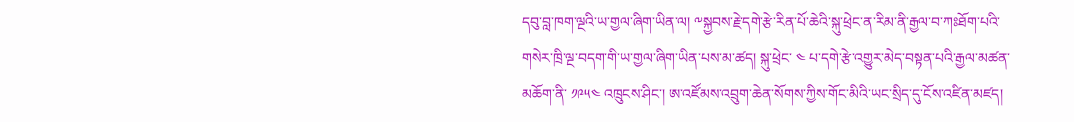དབུ་བླ་ཁག་ལྔའི་ཡ་གྱལ་ཞིག་ཡིན་ལ། ༸སྐྱབས་རྗེ་དགེ་རྩེ་རིན་པོ་ཆེའི་སྐུ་ཕྲེང་ན་རིམ་ནི་རྒྱལ་བ་ཀཿཐོག་པའི་གསེར་ཁྲི་ལྔ་བདག་གི་ཡ་གྱལ་ཞིག་ཡིན་པས་མ་ཚད། སྐུ་ཕྲེང་ ༤ པ་དགེ་རྩེ་འགྱུར་མེད་བསྟན་པའི་རྒྱལ་མཚན་མཆོག་ནི་ ༡༩༥༤ འཁྲུངས་ཤིང་། ཨ་འཛོམས་འབྲུག་ཆེན་སོགས་ཀྱིས་གོང་མིའི་ཡང་སྲིད་དུ་ངོས་འཛིན་མཛད།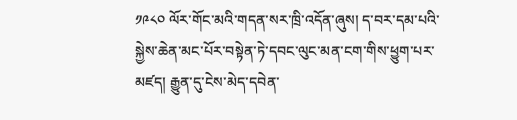༡༩༨༠ ལོར་གོང་མའི་གདན་སར་ཁྲི་འདོན་ཞུས། ད་བར་དམ་པའི་སྐྱེས་ཆེན་མང་པོར་བསྟེན་ཏེ་དབང་ལུང་མན་ངག་གིས་ཕྱུག་པར་མཛད། རྒྱུན་དུ་ངེས་མེད་དབེན་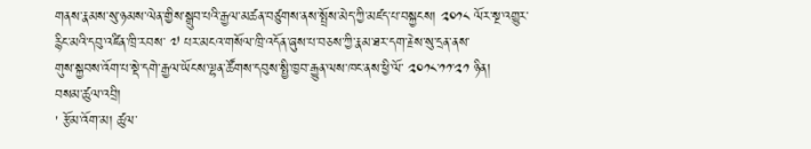གནས་རྣམས་སུ་ཉམས་ལེན་གྱིས་སྒྲུབ་པའི་རྒྱལ་མཚན་བཙུགས་ནས་སྤྲོས་མེད་ཀྱི་མཛད་པ་བསྐྱངས། ༢༠༡༨ ལོར་སྔ་འགྱུར་རྙིང་མའི་དབུ་འཛིན་ཁྲི་རབས་ ༧ པར་མངའ་གསོལ་ཁྲི་འདོན་ཞུས་པ་བཅས་ཀྱི་རྣམ་ཐར་དག་རྗེས་སུ་དྲན་ནས་
གུས་སྐྱབས་འོག་པ་སྡེ་དགེ་རྒྱལ་ཡོངས་ལྷན་ཚོགས་དབུས་སྤྱི་ཁྱབ་རྒྱུན་ལས་ཁང་ནས་ཕྱི་ལོ་ ༢༠༡༨་༡༡་༢༡ ཉིན།
བསམ་ཚུལ་འབྲི།
' རྩོམ་འོག་མ། ཚུལ་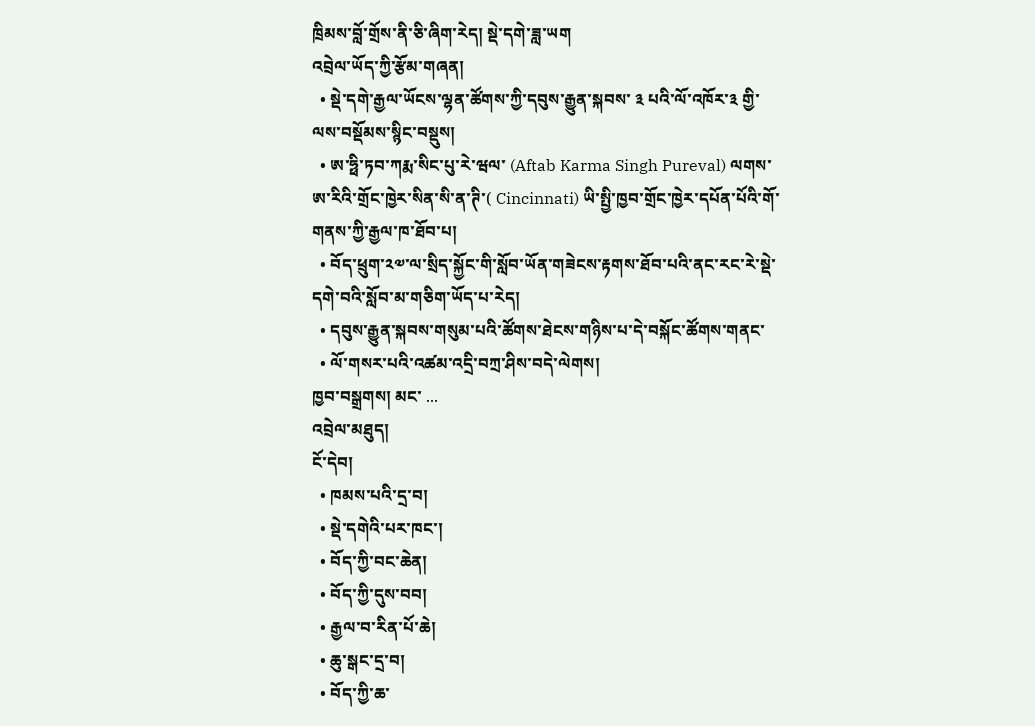ཁྲིམས་བློ་གྲོས་ནི་ཅི་ཞིག་རེད། སྡེ་དགེ་ཟླ་ཡག
འབྲེལ་ཡོད་ཀྱི་རྩོམ་གཞན།
  • སྡེ་དགེ་རྒྱལ་ཡོངས་ལྷན་ཚོགས་ཀྱི་དབུས་རྒྱུན་སྐབས་ ༣ པའི་ལོ་འཁོར་༣ གྱི་ལས་བསྡོམས་སྙིང་བསྡུས།
  • ཨ་ཧྥི་ཏབ་ཀརྨ་སིང་པུ་རེ་ཝལ་ (Aftab Karma Singh Pureval) ལགས་ཨ་རིའི་གྲོང་ཁྱེར་སིན་སི་ན་ཊི་( Cincinnati) ཡི་སྤྱི་ཁྱབ་གྲོང་ཁྱེར་དཔོན་པོའི་གོ་གནས་ཀྱི་རྒྱལ་ཁ་ཐོབ་པ།
  • བོད་ཕྲུག་༢༧་ལ་སྲིད་སྐྱོང་གི་སློབ་ཡོན་གཟེངས་རྟགས་ཐོབ་པའི་ནང་རང་རེ་སྡེ་དགེ་བའི་སློབ་མ་གཅིག་ཡོད་པ་རེད།
  • དབུས་རྒྱུན་སྐབས་གསུམ་པའི་ཚོགས་ཐེངས་གཉིས་པ་དེ་བསྐོང་ཚོགས་གནང་
  • ལོ་གསར་པའི་འཚམ་འདྲི་བཀྲ་ཤིས་བདེ་ལེགས།
ཁྱབ་བསྒྲགས། མང་ ...
འབྲེལ་མཐུད།
ངོ་དེབ།
  • ཁམས་པའི་དྲ་བ།
  • སྡེ་དགེའི་པར་ཁང་།
  • བོད་ཀྱི་བང་ཆེན།
  • བོད་ཀྱི་དུས་བབ།
  • རྒྱལ་བ་རིན་པོ་ཆེ།
  • ཆུ་སྒང་དྲ་བ།
  • བོད་ཀྱི་ཆ་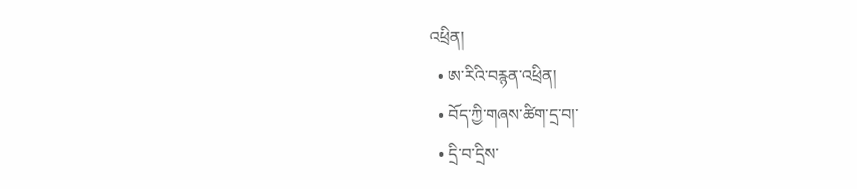འཕྲིན།
  • ཨ་རིའི་བརྙན་འཕྲིན།
  • བོད་ཀྱི་གཞས་ཚིག་དྲ་བ།་
  • དྲི་བ་དྲིས་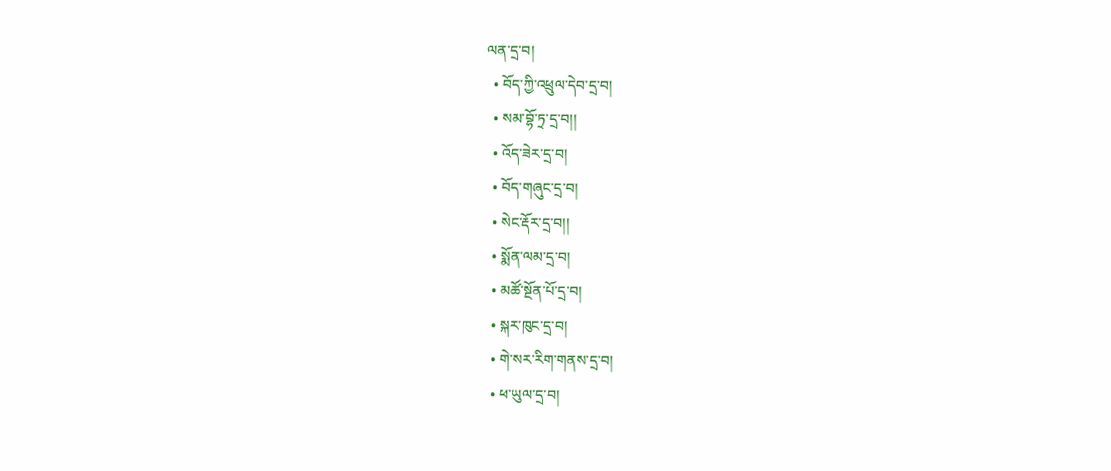ལན་དྲ་བ།
  • བོད་ཀྱི་འཕྲུལ་དེབ་དྲ་བ།
  • སམ་བྷོ་ཏྲ་དྲ་བ།།
  • འོད་ཟེར་དྲ་བ།
  • བོད་གཞུང་དྲ་བ།
  • སེང་རྡོར་དྲ་བ།།
  • སྨོན་ལམ་དྲ་བ།
  • མཚོ་སྔོན་པོ་དྲ་བ།
  • སྐར་ཁུང་དྲ་བ།
  • གེ་སར་རིག་གནས་དྲ་བ།
  • ཕ་ཡུལ་དྲ་བ།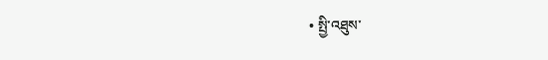• སྤྱི་འཐུས་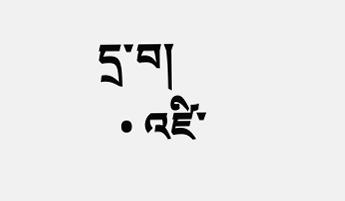དྲ་བ།
  • འཛི་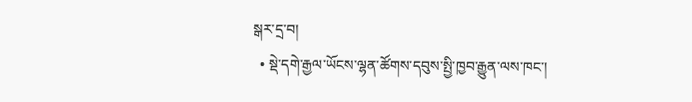སྒར་དྲ་བ།
  • སྡེ་དགེ་རྒྱལ་ཡོངས་ལྷན་ཚོགས་དབུས་སྤྱི་ཁྱབ་རྒྱུན་ལས་ཁང་།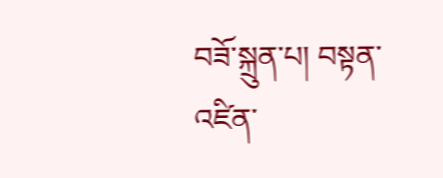བཟོ་སྐྲུན་པ། བསྟན་འཛིན་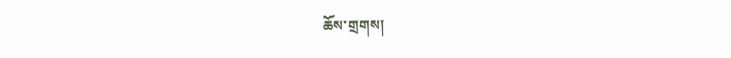ཆོས་གྲགས།